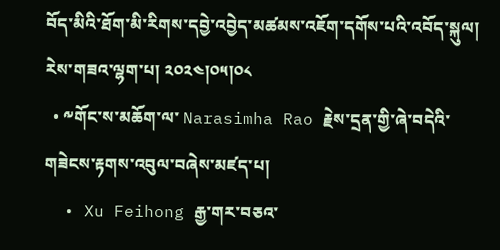བོད་མིའི་ཐོག་མི་རིགས་དབྱེ་འབྱེད་མཚམས་འཇོག་དགོས་པའི་འབོད་སྐུལ།
རེས་གཟའ་ལྷག་པ། ༢༠༢༤།༠༥།༠༨
  • ༸གོང་ས་མཆོག་ལ་ Narasimha Rao རྗེས་དྲན་གྱི་ཞེ་བདེའི་གཟེངས་རྟགས་འབུལ་བཞེས་མཛད་པ།
  • Xu Feihong རྒྱ་གར་བཅའ་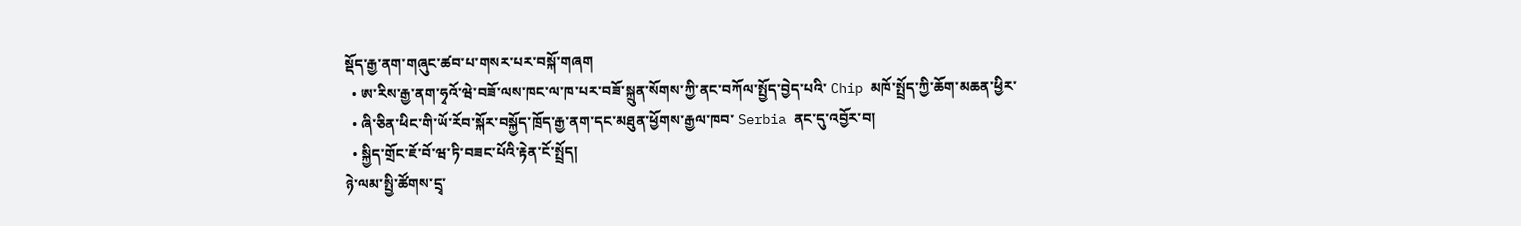སྡོད་རྒྱ་ནག་གཞུང་ཚབ་པ་གསར་པར་བསྐོ་གཞག
  • ཨ་རིས་རྒྱ་ནག་ཧྭའོ་ཝེ་བཟོ་ལས་ཁང་ལ་ཁ་པར་བཟོ་སྐྲུན་སོགས་ཀྱི་ནང་བཀོལ་སྤྱོད་བྱེད་པའི་ Chip མཁོ་སྤྲོད་ཀྱི་ཆོག་མཆན་ཕྱིར་
  • ཞི་ཅིན་ཕིང་གི་ཡོ་རོབ་སྐོར་བསྐྱོད་ཁྲོད་རྒྱ་ནག་དང་མཐུན་ཕྱོགས་རྒྱལ་ཁབ་ Serbia ནང་དུ་འབྱོར་བ།
  • སྐྱིད་གྲོང་ཇོ་བོ་ཝ་ཏི་བཟང་པོའི་རྟེན་ངོ་སྤྲོད།
ཉེ་ལམ་སྤྱི་ཚོགས་དྲྭ་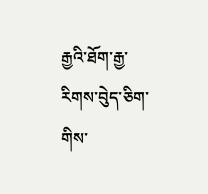རྒྱའི་ཐོག་རྒྱ་རིགས་བེུད་ཅིག་གིས་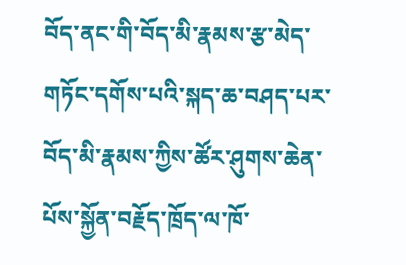བོད་ནང་གི་བོད་མི་རྣམས་རྩ་མེད་གཏོང་དགོས་པའི་སྐད་ཆ་བཤད་པར་བོད་མི་རྣམས་ཀྱིས་ཚོར་ཤུགས་ཆེན་པོས་སྐྱོན་བརྗོད་ཁྲོད་ལ་ཁོ་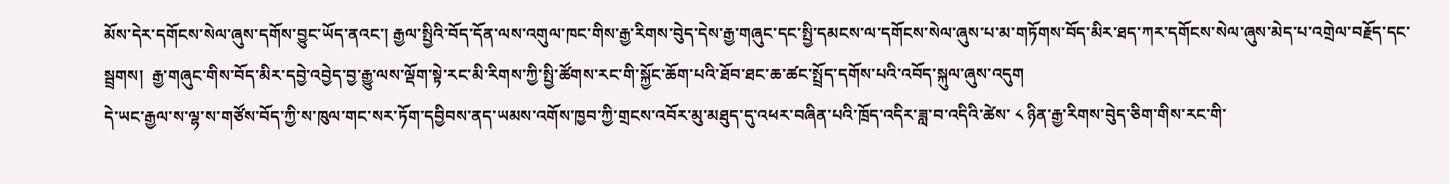མོས་དེར་དགོངས་སེལ་ཞུས་དགོས་བྱུང་ཡོད་ནའང་། རྒྱལ་སྤྱིའི་བོད་དོན་ལས་འགུལ་ཁང་གིས་རྒྱ་རིགས་བེུད་དེས་རྒྱ་གཞུང་དང་སྤྱི་དམངས་ལ་དགོངས་སེལ་ཞུས་པ་མ་གཏོགས་བོད་མིར་ཐད་ཀར་དགོངས་སེལ་ཞུས་མེད་པ་འགྲེལ་བརྗོད་དང་སྦྲགས།  རྒྱ་གཞུང་གིས་བོད་མིར་དབྱེ་འབྱེད་བྱ་རྒྱུ་ལས་ལྡོག་སྟེ་རང་མི་རིགས་ཀྱི་སྤྱི་ཚོགས་རང་གི་སྐྱོང་ཆོག་པའི་ཐོབ་ཐང་ཆ་ཚང་སྤྲོད་དགོས་པའི་འབོད་སྐུལ་ཞུས་འདུག
དེ་ཡང་རྒྱལ་ས་ལྷ་ས་གཙོས་བོད་ཀྱི་ས་ཁུལ་གང་སར་ཏོག་དབྱིབས་ནད་ཡམས་འགོས་ཁྱབ་ཀྱི་གྲངས་འབོར་མུ་མཐུད་དུ་འཕར་བཞིན་པའི་ཁྲོད་འདིར་ཟླ་བ་འདིའི་ཚེས་ ༨ ཉིན་རྒྱ་རིགས་བེུད་ཅིག་གིས་རང་གི་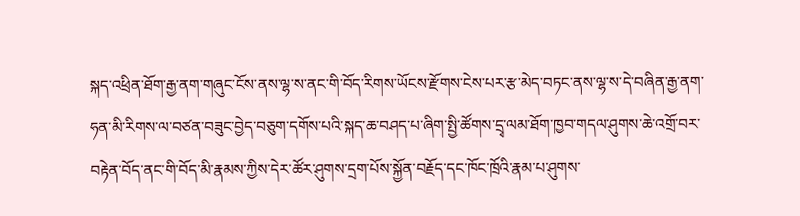སྐད་འཕྲིན་ཐོག་རྒྱ་ནག་གཞུང་ངོས་ནས་ལྷ་ས་ནང་གི་བོད་རིགས་ཡོངས་རྫོགས་ངེས་པར་རྩ་མེད་བཏང་ནས་ལྷ་ས་དེ་བཞིན་རྒྱ་ནག་ཧན་མི་རིགས་ལ་བཙན་བཟུང་བྱེད་བཅུག་དགོས་པའི་སྐད་ཆ་བཤད་པ་ཞིག་སྤྱི་ཚོགས་དྲྭ་ལམ་ཐོག་ཁྱབ་གདལ་ཤུགས་ཆེ་འགྲོ་བར་བརྟེན་བོད་ནང་གི་བོད་མི་རྣམས་ཀྱིས་དེར་ཚོར་ཤུགས་དྲག་པོས་སྐྱོན་བརྗོད་དང་ཁོང་ཁྲོའི་རྣམ་པ་ཤུགས་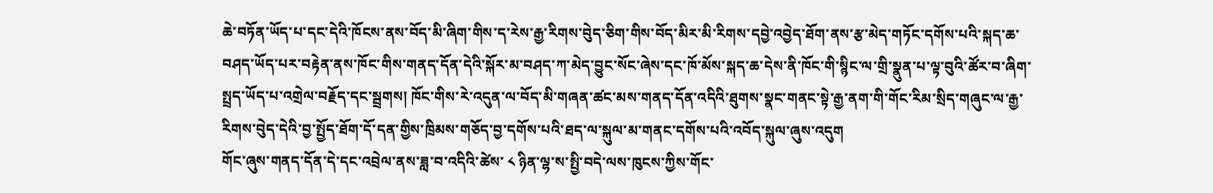ཆེ་བཏོན་ཡོད་པ་དང་དེའི་ཁོངས་ནས་བོད་མི་ཞིག་གིས་ད་རེས་རྒྱ་རིགས་བེུད་ཅིག་གིས་བོད་མིར་མི་རིགས་དབྱེ་འབྱེད་ཐོག་ནས་རྩ་མེད་གཏོང་དགོས་པའི་སྐད་ཆ་བཤད་ཡོད་པར་བརྟེན་ནས་ཁོང་གིས་གནད་དོན་དེའི་སྐོར་མ་བཤད་ཀ་མེད་བྱུང་སོང་ཞེས་དང་ཁོ་མོས་སྐད་ཆ་དེས་ནི་ཁོང་གི་སྙིང་ལ་གྲི་སྣུན་པ་ལྟ་བུའི་ཚོར་བ་ཞིག་སྤྲད་ཡོད་པ་འགྲེལ་བརྗོད་དང་སྦྲགས། ཁོང་གིས་རེ་འདུན་ལ་བོད་མི་གཞན་ཚང་མས་གནད་དོན་འདིའི་ཐུགས་སྣང་གནང་སྟེ་རྒྱ་ནག་གི་གོང་རིམ་སྲིད་གཞུང་ལ་རྒྱ་རིགས་བེུད་དེའི་བྱ་སྤྱོད་ཐོག་དོ་དན་གྱིས་ཁྲིམས་གཅོད་བྱ་དགོས་པའི་ཐད་ལ་སྐུལ་མ་གནང་དགོས་པའི་འབོད་སྐུལ་ཞུས་འདུག
གོང་ཞུས་གནད་དོན་དེ་དང་འབྲེལ་ནས་ཟླ་བ་འདིའི་ཚེས་ ༨ ཉིན་ལྷ་ས་སྤྱི་བདེ་ལས་ཁུངས་ཀྱིས་གོང་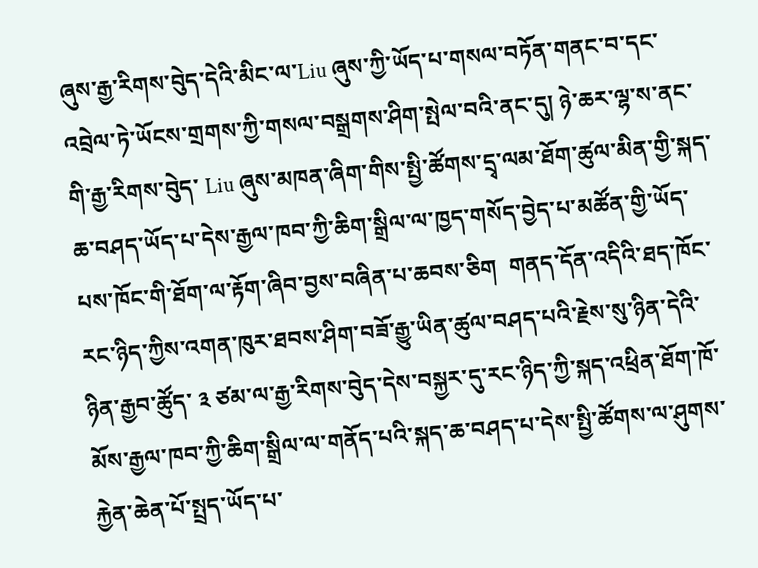ཞུས་རྒྱ་རིགས་བེུད་དེའི་མིང་ལ་Liu ཞུས་ཀྱི་ཡོད་པ་གསལ་བཏོན་གནང་བ་དང་འབྲེལ་ཏེ་ཡོངས་གྲགས་ཀྱི་གསལ་བསྒྲགས་ཤིག་སྤེལ་བའི་ནང་དུ། ཉེ་ཆར་ལྷ་ས་ནང་གི་རྒྱ་རིགས་བེུད་ Liu ཞུས་མཁན་ཞིག་གིས་སྤྱི་ཚོགས་དྲྭ་ལམ་ཐོག་ཚུལ་མིན་གྱི་སྐད་ཆ་བཤད་ཡོད་པ་དེས་རྒྱལ་ཁབ་ཀྱི་ཆིག་སྒྲིལ་ལ་ཁྱད་གསོད་བྱེད་པ་མཚོན་གྱི་ཡོད་པས་ཁོང་གི་ཐོག་ལ་རྟོག་ཞིབ་བྱས་བཞིན་པ་ཆབས་ཅིག  གནད་དོན་འདིའི་ཐད་ཁོང་རང་ཉིད་ཀྱིས་འགན་ཁུར་ཐབས་ཤིག་བཟོ་རྒྱུ་ཡིན་ཚུལ་བཤད་པའི་རྗེས་སུ་ཉིན་དེའི་ཉིན་རྒྱབ་ཚོུད་ ༣ ཙམ་ལ་རྒྱ་རིགས་བེུད་དེས་བསྐྱར་དུ་རང་ཉིད་ཀྱི་སྐད་འཕྲིན་ཐོག་ཁོ་མོས་རྒྱལ་ཁབ་ཀྱི་ཆིག་སྒྲིལ་ལ་གནོད་པའི་སྐད་ཆ་བཤད་པ་དེས་སྤྱི་ཚོགས་ལ་ཤུགས་རྐྱེན་ཆེན་པོ་སྤྲད་ཡོད་པ་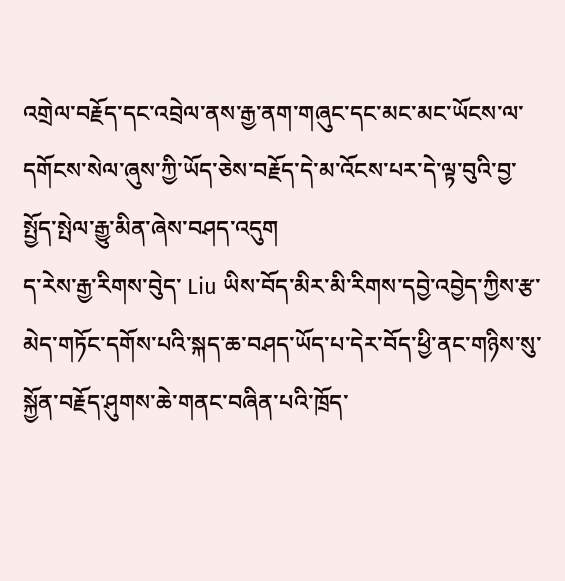འགྲེལ་བརྗོད་དང་འབྲེལ་ནས་རྒྱ་ནག་གཞུང་དང་མང་མང་ཡོངས་ལ་དགོངས་སེལ་ཞུས་ཀྱི་ཡོད་ཅེས་བརྗོད་དེ་མ་འོངས་པར་དེ་ལྟ་བུའི་བྱ་སྤྱོད་སྤེལ་རྒྱུ་མིན་ཞེས་བཤད་འདུག
ད་རེས་རྒྱ་རིགས་བེུད་ Liu ཡིས་བོད་མིར་མི་རིགས་དབྱེ་འབྱེད་ཀྱིས་རྩ་མེད་གཏོང་དགོས་པའི་སྐད་ཆ་བཤད་ཡོད་པ་དེར་བོད་ཕྱི་ནང་གཉིས་སུ་སྐྱོན་བརྗོད་ཤུགས་ཆེ་གནང་བཞིན་པའི་ཁྲོད་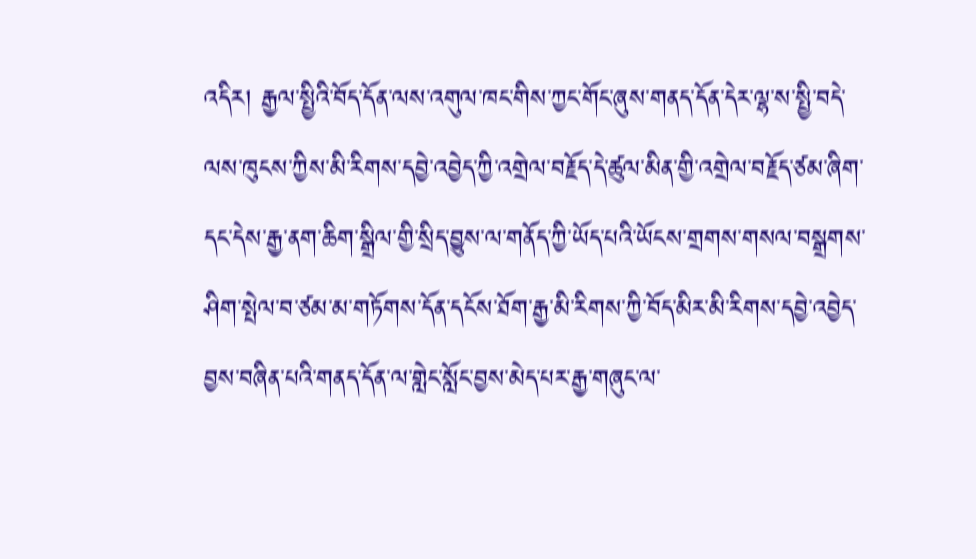འདིར། རྒྱལ་སྤྱིའི་བོད་དོན་ལས་འགུལ་ཁང་གིས་ཀྱང་གོང་ཞུས་གནད་དོན་དེར་ལྷ་ས་སྤྱི་བདེ་ལས་ཁུངས་ཀྱིས་མི་རིགས་དབྱེ་འབྱེད་ཀྱི་འགྲེལ་བརྗོད་དེ་ཚུལ་མིན་གྱི་འགྲེལ་བརྗོད་ཙམ་ཞིག་དང་དེས་རྒྱ་ནག་ཆིག་སྒྲིལ་གྱི་སྲིད་བྱུས་ལ་གནོད་ཀྱི་ཡོད་པའི་ཡོངས་གྲགས་གསལ་བསྒྲགས་ཤིག་སྤེལ་བ་ཙམ་མ་གཏོགས་དོན་དངོས་ཐོག་རྒྱ་མི་རིགས་ཀྱི་བོད་མིར་མི་རིགས་དབྱེ་འབྱེད་བྱས་བཞིན་པའི་གནད་དོན་ལ་གླེང་སློང་བྱས་མེད་པར་རྒྱ་གཞུང་ལ་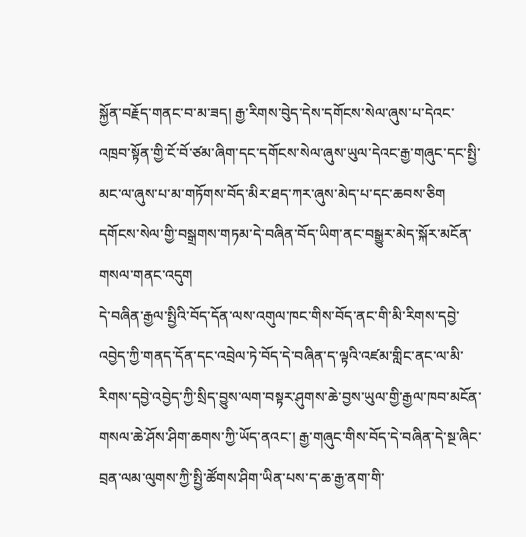སྐྱོན་བརྗོད་གནང་བ་མ་ཟད། རྒྱ་རིགས་བེུད་དེས་དགོངས་སེལ་ཞུས་པ་དེའང་འཁྲབ་སྟོན་གྱི་ངོ་བོ་ཙམ་ཞིག་དང་དགོངས་སེལ་ཞུས་ཡུལ་དེའང་རྒྱ་གཞུང་དང་སྤྱི་མང་ལ་ཞུས་པ་མ་གཏོགས་བོད་མིར་ཐད་ཀར་ཞུས་མེད་པ་དང་ཆབས་ཅིག དགོངས་སེལ་གྱི་བསྒྲགས་གཏམ་དེ་བཞིན་བོད་ཡིག་ནང་བསྒྱུར་མེད་སྐོར་མངོན་གསལ་གནང་འདུག
དེ་བཞིན་རྒྱལ་སྤྱིའི་བོད་དོན་ལས་འགུལ་ཁང་གིས་བོད་ནང་གི་མི་རིགས་དབྱེ་འབྱེད་ཀྱི་གནད་དོན་དང་འབྲེལ་ཏེ་བོད་དེ་བཞིན་ད་ལྟའི་འཛམ་གླིང་ནང་ལ་མི་རིགས་དབྱེ་འབྱེད་ཀྱི་སྲིད་བྱུས་ལག་བསྟར་ཤུགས་ཆེ་བྱས་ཡུལ་གྱི་རྒྱལ་ཁབ་མངོན་གསལ་ཆེ་ཤོས་ཤིག་ཆགས་ཀྱི་ཡོད་ནའང་། རྒྱ་གཞུང་གིས་བོད་དེ་བཞིན་དེ་སྔ་ཞིང་བྲན་ལམ་ལུགས་ཀྱི་སྤྱི་ཚོགས་ཤིག་ཡིན་པས་ད་ཆ་རྒྱ་ནག་གི་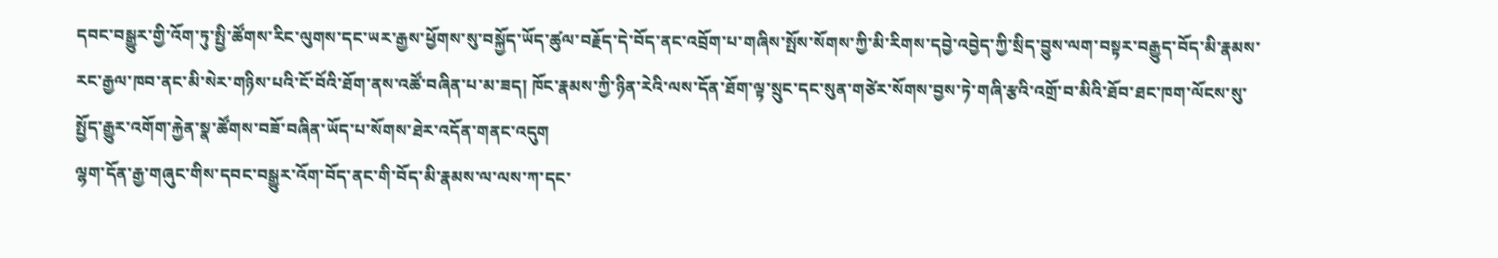དབང་བསྒྱུར་གྱི་འོག་ཏུ་སྤྱི་ཚོགས་རིང་ལུགས་དང་ཡར་རྒྱས་ཕྱོགས་སུ་བསྐྱོད་ཡོད་ཚུལ་བརྗོད་དེ་བོད་ནང་འབྲོག་པ་གཞིས་སྤོས་སོགས་ཀྱི་མི་རིགས་དབྱེ་འབྱེད་ཀྱི་སྲིད་བྱུས་ལག་བསྟར་བརྒྱུད་བོད་མི་རྣམས་རང་རྒྱལ་ཁབ་ནང་མི་སེར་གཉིས་པའི་ངོ་བོའི་ཐོག་ནས་འཚོ་བཞིན་པ་མ་ཟད། ཁོང་རྣམས་ཀྱི་ཉིན་རེའི་ལས་དོན་ཐོག་ལྟ་སྲུང་དང་སུན་གཙེར་སོགས་བྱས་ཏེ་གཞི་རྩའི་འགྲོ་བ་མིའི་ཐོབ་ཐང་ཁག་ལོངས་སུ་སྤྱོད་རྒྱུར་འགོག་རྐྱེན་སྣ་ཚོགས་བཟོ་བཞིན་ཡོད་པ་སོགས་ཐེར་འདོན་གནང་འདུག
ལྷག་དོན་རྒྱ་གཞུང་གིས་དབང་བསྒྱུར་འོག་བོད་ནང་གི་བོད་མི་རྣམས་ལ་ལས་ཀ་དང་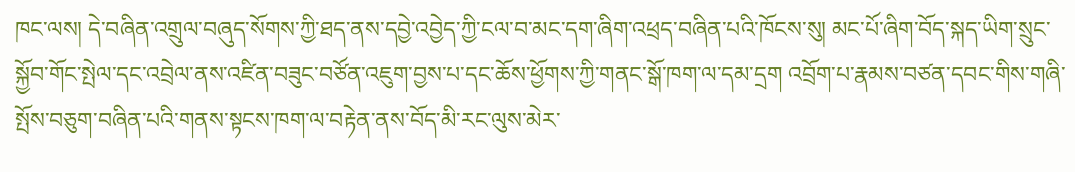ཁང་ལས། དེ་བཞིན་འགྲུལ་བཞུད་སོགས་ཀྱི་ཐད་ནས་དབྱེ་འབྱེད་ཀྱི་ངལ་བ་མང་དག་ཞིག་འཕྲད་བཞིན་པའི་ཁོངས་སུ། མང་པོ་ཞིག་བོད་སྐད་ཡིག་སྲུང་སྐྱོབ་གོང་སྤེལ་དང་འབྲེལ་ནས་འཛིན་བཟུང་བཙོན་འཇུག་བྱས་པ་དང་ཆོས་ཕྱོགས་ཀྱི་གནང་སྒོ་ཁག་ལ་དམ་དྲག འབྲོག་པ་རྣམས་བཙན་དབང་གིས་གཞི་སྤོས་བཅུག་བཞིན་པའི་གནས་སྟངས་ཁག་ལ་བརྟེན་ནས་བོད་མི་རང་ལུས་མེར་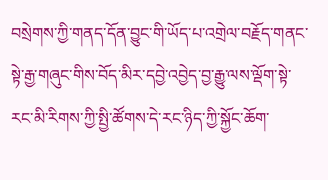བསྲེགས་ཀྱི་གནད་དོན་བྱུང་གི་ཡོད་པ་འགྲེལ་བརྗོད་གནང་སྟེ་རྒྱ་གཞུང་གིས་བོད་མིར་དབྱེ་འབྱེད་བྱ་རྒྱུ་ལས་ལྡོག་སྟེ་རང་མི་རིགས་ཀྱི་སྤྱི་ཚོགས་དེ་རང་ཉིད་ཀྱི་སྐྱོང་ཆོག་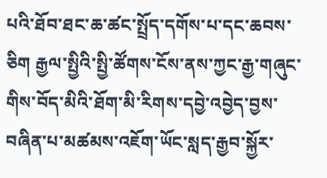པའི་ཐོབ་ཐང་ཆ་ཚང་སྤྲོད་དགོས་པ་དང་ཆབས་ཅིག རྒྱལ་སྤྱིའི་སྤྱི་ཚོགས་ངོས་ནས་ཀྱང་རྒྱ་གཞུང་གིས་བོད་མིའི་ཐོག་མི་རིགས་དབྱེ་འབྱེད་བྱས་བཞིན་པ་མཚམས་འཇོག་ཡོང་སླད་རྒྱབ་སྐྱོར་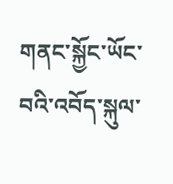གནང་སྐྱོང་ཡོང་བའི་འབོད་སྐུལ་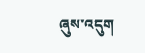ཞུས་འདུག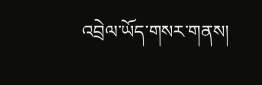འབྲེལ་ཡོད་གསར་གནས།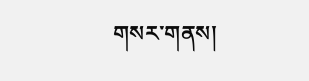གསར་གནས།